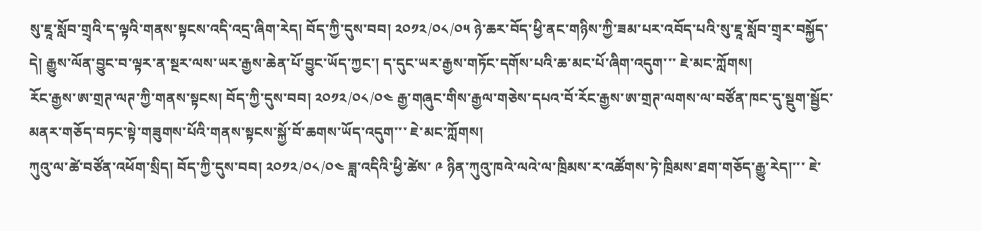སུ་ཇཱ་སློབ་གྲྭའི་ད་ལྟའི་གནས་སྟངས་འདི་འདྲ་ཞིག་རེད། བོད་ཀྱི་དུས་བབ། ༢༠༡༢/༠༨/༠༥ ཉེ་ཆར་བོད་ཕྱི་ནང་གཉིས་ཀྱི་ཟམ་པར་འབོད་པའི་སུ་ཇཱ་སློབ་གྲྭར་བསྐྱོད་དེ། རྒྱུས་ལོན་བྱུང་བ་ལྟར་ན་སྔར་ལས་ཡར་རྒྱས་ཆེན་པོ་བྱུང་ཡོད་ཀྱང་། ད་དུང་ཡར་རྒྱས་གཏོང་དགོས་པའི་ཆ་མང་པོ་ཞིག་འདུག་་་ ཇེ་མང་ཀློགས།
རོང་རྒྱས་ཨ་གྲཊ་ལཊ་ཀྱི་གནས་སྟངས། བོད་ཀྱི་དུས་བབ། ༢༠༡༢/༠༨/༠༤ རྒྱ་གཞུང་གིས་རྒྱལ་གཅེས་དཔའ་བོ་རོང་རྒྱས་ཨ་གྲཊ་ལགས་ལ་བཙོན་ཁང་དུ་སྡུག་སྦྱོང་མནར་གཅོད་བཏང་སྟེ་གཟུགས་པོའི་གནས་སྟངས་སྐྱོ་བོ་ཆགས་ཡོད་འདུག་་་ ཇེ་མང་ཀློགས།
ཀུའུ་ལ་ཚེ་བཙོན་འཕོག་སྲིད། བོད་ཀྱི་དུས་བབ། ༢༠༡༢/༠༨/༠༤ ཟླ་འདིའི་ཕྱི་ཚེས་ ༩ ཉིན་ཀུའུ་ཁའེ་ལའེ་ལ་ཁྲིམས་ར་འཚོགས་ཏེ་ཁྲིམས་ཐག་གཅོད་རྒྱུ་རེད།་་་ ཇེ་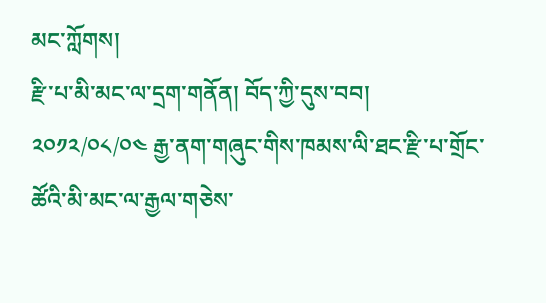མང་ཀློགས།
རྫི་པ་མི་མང་ལ་དྲག་གནོན། བོད་ཀྱི་དུས་བབ། ༢༠༡༢/༠༨/༠༤ རྒྱ་ནག་གཞུང་གིས་ཁམས་ལི་ཐང་རྫི་པ་གྲོང་ཚོའི་མི་མང་ལ་རྒྱལ་གཅེས་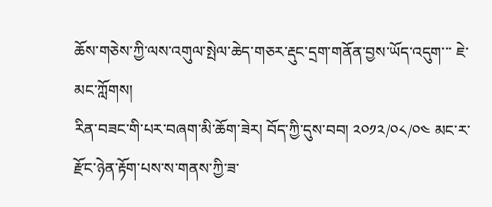ཆོས་གཅེས་ཀྱི་ལས་འགུལ་སྤེལ་ཆེད་གཅར་རྡུང་དྲག་གནོན་བྱས་ཡོད་འདུག་་་ ཇེ་མང་ཀློགས།
རིན་བཟང་གི་པར་བཞག་མི་ཆོག་ཟེར། བོད་ཀྱི་དུས་བབ། ༢༠༡༢/༠༨/༠༤ མང་ར་རྫོང་ཉེན་རྟོག་པས་ས་གནས་ཀྱི་ཟ་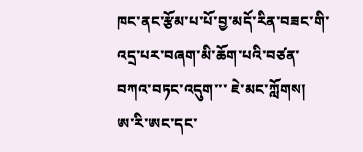ཁང་ནང་རྩོམ་པ་པོ་བྱ་མདོ་རིན་བཟང་གི་འདྲ་པར་བཞག་མི་ཆོག་པའི་བཙན་བཀའ་བཏང་འདུག་་་ ཇེ་མང་ཀློགས།
ཨ་རི་ཨང་དང་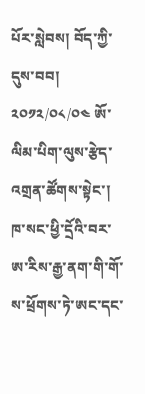པོར་སླེབས། བོད་ཀྱི་དུས་བབ། ༢༠༡༢/༠༨/༠༤ ཨོ་ལིམ་པིག་ལུས་རྩེད་འགྲན་ཚོགས་སྟེང་། ཁ་སང་ཕྱི་དྲོའི་བར་ཨ་རིས་རྒྱ་ནག་གི་གོ་ས་ཕྲོགས་ཏེ་ཨང་དང་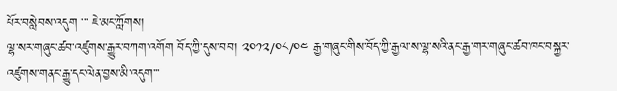པོར་བསླེབས་འདུག ་་་ ཇེ་མང་ཀློགས།
ལྷ་སར་གཞུང་ཚབ་འཛུགས་རྒྱུར་བཀག་འགོག བོད་ཀྱི་དུས་བབ། ༢༠༡༢/༠༨/༠༤ རྒྱ་གཞུང་གིས་བོད་ཀྱི་རྒྱལ་ས་ལྷ་སའི་ནང་རྒྱ་གར་གཞུང་ཚབ་ཁང་བསྐྱར་འཛུགས་གནང་རྒྱུ་དང་ལེན་བྱས་མི་འདུག་་་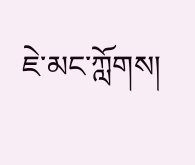ཇེ་མང་ཀློགས།